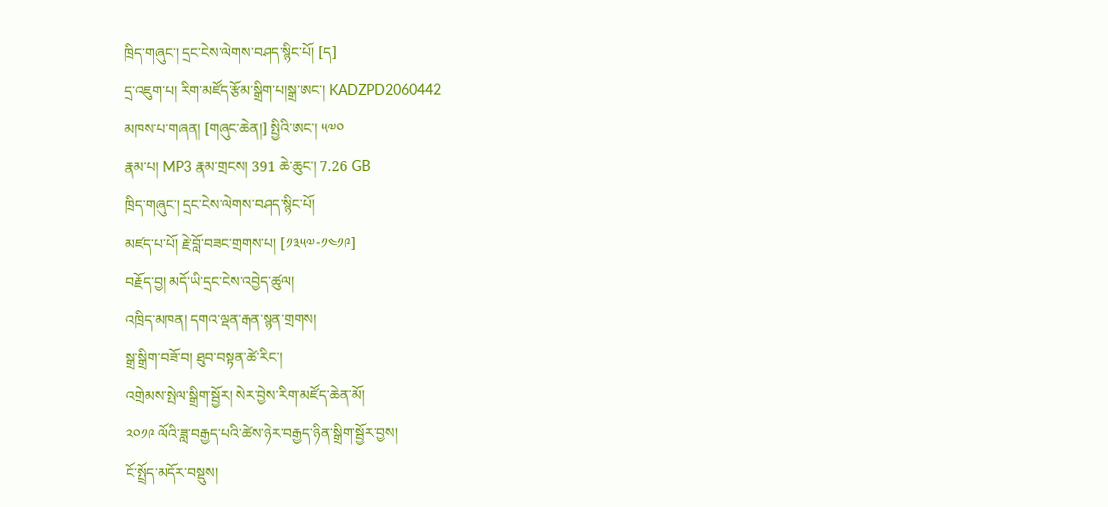ཁྲིད་གཞུང་། དྲང་ངེས་ལེགས་བཤད་སྙིང་པོ། [ད]
དྲ་འཇུག་པ། རིག་མཛོད་རྩོམ་སྒྲིག་པ།སྒྲ་ཨང་། KADZPD2060442
མཁས་པ་གཞན། [གཞུང་ཆེན།] སྤྱིའི་ཨང་། ༥༧༠
རྣམ་པ། MP3 རྣམ་གྲངས། 391 ཆེ་ཆུང་། 7.26 GB
ཁྲིད་གཞུང་། དྲང་ངེས་ལེགས་བཤད་སྙིང་པོ།
མཛད་པ་པོ། རྗེ་བློ་བཟང་གྲགས་པ། [༡༣༥༧-༡༤༡༩]
བརྗོད་བྱ། མདོ་ཡི་དྲང་ངེས་འབྱེད་ཚུལ།
འཁྲིད་མཁན། དགའ་ལྡན་རྒན་སྙན་གྲགས།
སྒྲ་སྒྲིག་བཟོ་བ། ཐུབ་བསྟན་ཚེ་རིང་།
འགྲེམས་སྤེལ་སྒྲིག་སྦྱོར། སེར་བྱེས་རིག་མཛོད་ཆེན་མོ།
༢༠༡༩ ལོའི་ཟླ་བརྒྱད་པའི་ཚེས་ཉེར་བརྒྱད་ཉིན་སྒྲིག་སྦྱོར་བྱས།
ངོ་སྤྲོད་མདོར་བསྡུས།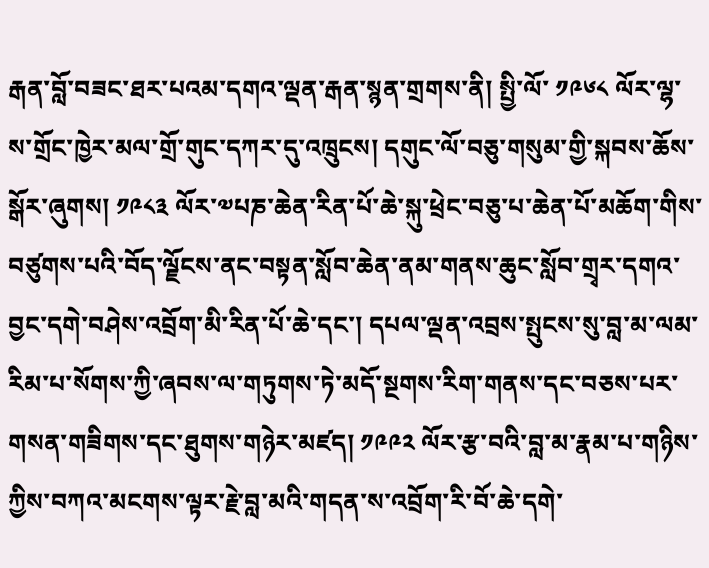རྒན་བློ་བཟང་ཐར་པའམ་དགའ་ལྡན་རྒན་སྙན་གྲགས་ནི། སྤྱི་ལོ་ ༡༩༦༨ ལོར་ལྷ་ས་གྲོང་ཁྱེར་མལ་གྲོ་གུང་དཀར་དུ་འཁྲུངས། དགུང་ལོ་བཅུ་གསུམ་གྱི་སྐབས་ཆོས་སྒོར་ཞུགས། ༡༩༨༣ ལོར་༧པཎ་ཆེན་རིན་པོ་ཆེ་སྐུ་ཕྲེང་བཅུ་པ་ཆེན་པོ་མཆོག་གིས་བཙུགས་པའི་བོད་ལྗོངས་ནང་བསྟན་སློབ་ཆེན་ནམ་གནས་ཆུང་སློབ་གྲྭར་དགའ་བྱང་དགེ་བཤེས་འབྲོག་མི་རིན་པོ་ཆེ་དང་། དཔལ་ལྡན་འབྲས་སྤུངས་སུ་བླ་མ་ལམ་རིམ་པ་སོགས་ཀྱི་ཞབས་ལ་གཏུགས་ཏེ་མདོ་སྔགས་རིག་གནས་དང་བཅས་པར་གསན་གཟིགས་དང་ཐུགས་གཉེར་མཛད། ༡༩༩༢ ལོར་རྩ་བའི་བླ་མ་རྣམ་པ་གཉིས་ཀྱིས་བཀའ་མངགས་ལྟར་རྗེ་བླ་མའི་གདན་ས་འབྲོག་རི་བོ་ཆེ་དགེ་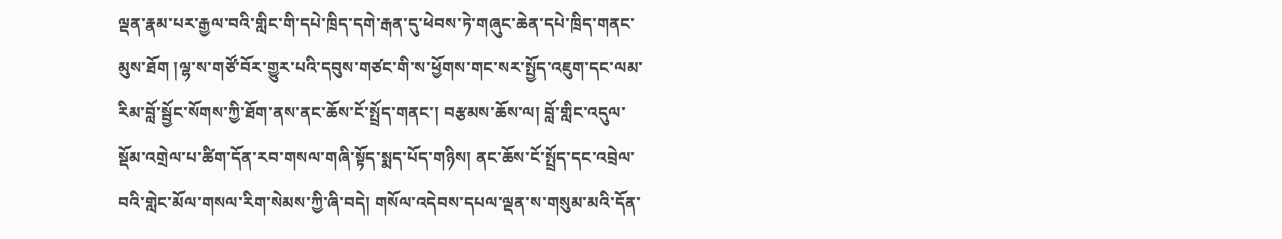ལྡན་རྣམ་པར་རྒྱལ་བའི་གླིང་གི་དཔེ་ཁྲིད་དགེ་རྒན་དུ་ཕེབས་ཏེ་གཞུང་ཆེན་དཔེ་ཁྲིད་གནང་མུས་ཐོག །ལྷ་ས་གཙོ་བོར་གྱུར་པའི་དབུས་གཙང་གི་ས་ཕྱོགས་གང་སར་སྤྱོད་འཇུག་དང་ལམ་རིམ་བློ་སྦྱོང་སོགས་ཀྱི་ཐོག་ནས་ནང་ཆོས་ངོ་སྤྲོད་གནང་། བརྩམས་ཆོས་ལ། བློ་གླིང་འདུལ་སྡོམ་འགྲེལ་པ་ཚིག་དོན་རབ་གསལ་གཞི་སྟོད་སྨད་པོད་གཉིས། ནང་ཆོས་ངོ་སྤྲོད་དང་འབྲེལ་བའི་གླེང་མོལ་གསལ་རིག་སེམས་ཀྱི་ཞི་བདེ། གསོལ་འདེབས་དཔལ་ལྡན་ས་གསུམ་མའི་དོན་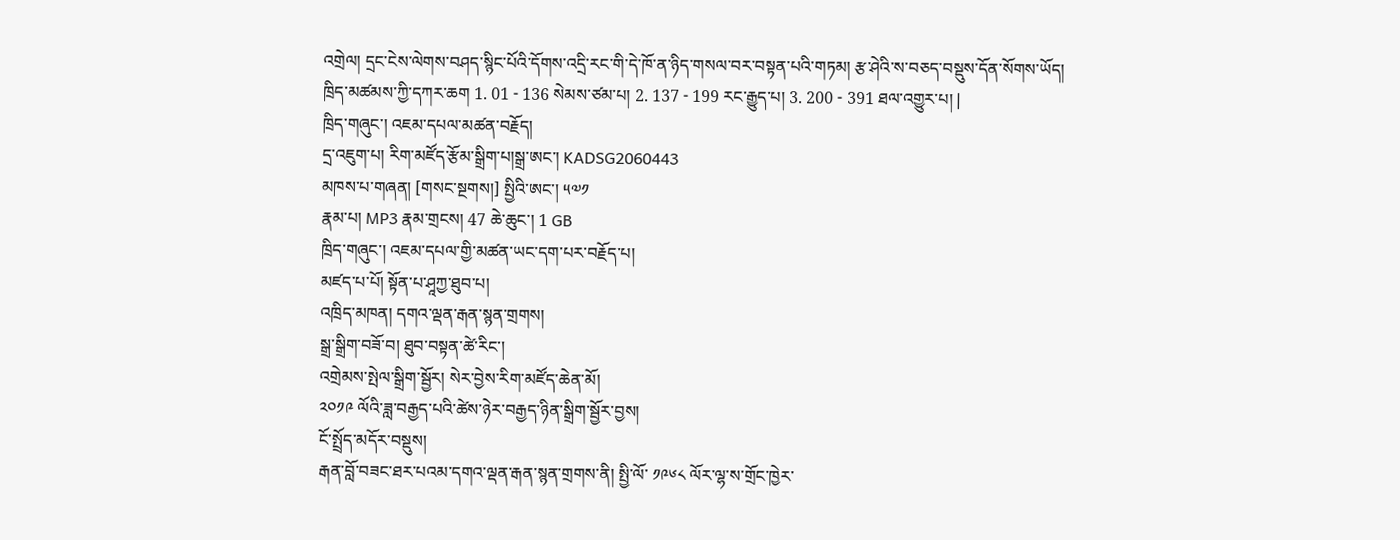འགྲེལ། དྲང་ངེས་ལེགས་བཤད་སྙིང་པོའི་དོགས་འདྲི་རང་གི་དེ་ཁོ་ན་ཉིད་གསལ་བར་བསྟན་པའི་གཏམ། རྩ་ཤེའི་ས་བཅད་བསྡུས་དོན་སོགས་ཡོད།
ཁྲིད་མཚམས་ཀྱི་དཀར་ཆག 1. 01 - 136 སེམས་ཙམ་པ། 2. 137 - 199 རང་རྒྱུད་པ། 3. 200 - 391 ཐལ་འགྱུར་པ། |
ཁྲིད་གཞུང་། འཇམ་དཔལ་མཚན་བརྗོད།
དྲ་འཇུག་པ། རིག་མཛོད་རྩོམ་སྒྲིག་པ།སྒྲ་ཨང་། KADSG2060443
མཁས་པ་གཞན། [གསང་སྔགས།] སྤྱིའི་ཨང་། ༥༧༡
རྣམ་པ། MP3 རྣམ་གྲངས། 47 ཆེ་ཆུང་། 1 GB
ཁྲིད་གཞུང་། འཇམ་དཔལ་གྱི་མཚན་ཡང་དག་པར་བརྗོད་པ།
མཛད་པ་པོ། སྟོན་པ་ཤཱཀྱ་ཐུབ་པ།
འཁྲིད་མཁན། དགའ་ལྡན་རྒན་སྙན་གྲགས།
སྒྲ་སྒྲིག་བཟོ་བ། ཐུབ་བསྟན་ཚེ་རིང་།
འགྲེམས་སྤེལ་སྒྲིག་སྦྱོར། སེར་བྱེས་རིག་མཛོད་ཆེན་མོ།
༢༠༡༩ ལོའི་ཟླ་བརྒྱད་པའི་ཚེས་ཉེར་བརྒྱད་ཉིན་སྒྲིག་སྦྱོར་བྱས།
ངོ་སྤྲོད་མདོར་བསྡུས།
རྒན་བློ་བཟང་ཐར་པའམ་དགའ་ལྡན་རྒན་སྙན་གྲགས་ནི། སྤྱི་ལོ་ ༡༩༦༨ ལོར་ལྷ་ས་གྲོང་ཁྱེར་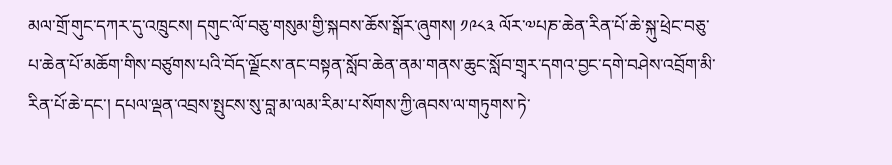མལ་གྲོ་གུང་དཀར་དུ་འཁྲུངས། དགུང་ལོ་བཅུ་གསུམ་གྱི་སྐབས་ཆོས་སྒོར་ཞུགས། ༡༩༨༣ ལོར་༧པཎ་ཆེན་རིན་པོ་ཆེ་སྐུ་ཕྲེང་བཅུ་པ་ཆེན་པོ་མཆོག་གིས་བཙུགས་པའི་བོད་ལྗོངས་ནང་བསྟན་སློབ་ཆེན་ནམ་གནས་ཆུང་སློབ་གྲྭར་དགའ་བྱང་དགེ་བཤེས་འབྲོག་མི་རིན་པོ་ཆེ་དང་། དཔལ་ལྡན་འབྲས་སྤུངས་སུ་བླ་མ་ལམ་རིམ་པ་སོགས་ཀྱི་ཞབས་ལ་གཏུགས་ཏེ་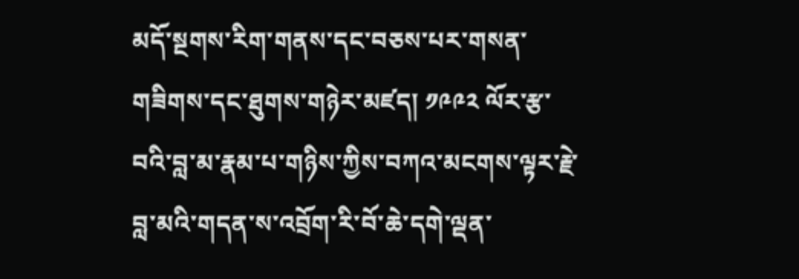མདོ་སྔགས་རིག་གནས་དང་བཅས་པར་གསན་གཟིགས་དང་ཐུགས་གཉེར་མཛད། ༡༩༩༢ ལོར་རྩ་བའི་བླ་མ་རྣམ་པ་གཉིས་ཀྱིས་བཀའ་མངགས་ལྟར་རྗེ་བླ་མའི་གདན་ས་འབྲོག་རི་བོ་ཆེ་དགེ་ལྡན་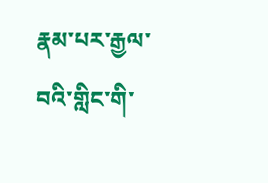རྣམ་པར་རྒྱལ་བའི་གླིང་གི་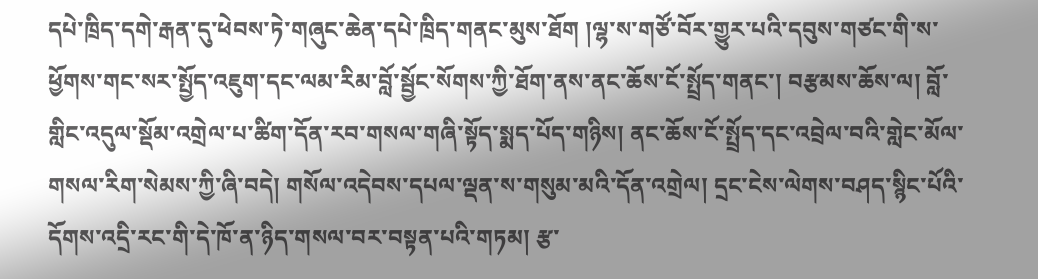དཔེ་ཁྲིད་དགེ་རྒན་དུ་ཕེབས་ཏེ་གཞུང་ཆེན་དཔེ་ཁྲིད་གནང་མུས་ཐོག །ལྷ་ས་གཙོ་བོར་གྱུར་པའི་དབུས་གཙང་གི་ས་ཕྱོགས་གང་སར་སྤྱོད་འཇུག་དང་ལམ་རིམ་བློ་སྦྱོང་སོགས་ཀྱི་ཐོག་ནས་ནང་ཆོས་ངོ་སྤྲོད་གནང་། བརྩམས་ཆོས་ལ། བློ་གླིང་འདུལ་སྡོམ་འགྲེལ་པ་ཚིག་དོན་རབ་གསལ་གཞི་སྟོད་སྨད་པོད་གཉིས། ནང་ཆོས་ངོ་སྤྲོད་དང་འབྲེལ་བའི་གླེང་མོལ་གསལ་རིག་སེམས་ཀྱི་ཞི་བདེ། གསོལ་འདེབས་དཔལ་ལྡན་ས་གསུམ་མའི་དོན་འགྲེལ། དྲང་ངེས་ལེགས་བཤད་སྙིང་པོའི་དོགས་འདྲི་རང་གི་དེ་ཁོ་ན་ཉིད་གསལ་བར་བསྟན་པའི་གཏམ། རྩ་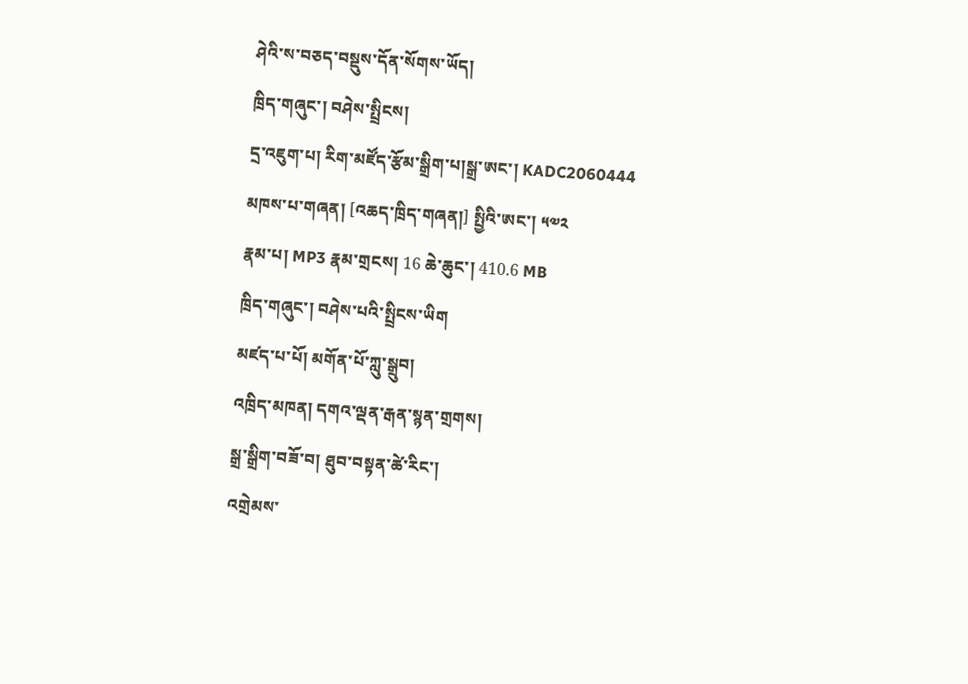ཤེའི་ས་བཅད་བསྡུས་དོན་སོགས་ཡོད།
ཁྲིད་གཞུང་། བཤེས་སྤྲིངས།
དྲ་འཇུག་པ། རིག་མཛོད་རྩོམ་སྒྲིག་པ།སྒྲ་ཨང་། KADC2060444
མཁས་པ་གཞན། [འཆད་ཁྲིད་གཞན།] སྤྱིའི་ཨང་། ༥༧༢
རྣམ་པ། MP3 རྣམ་གྲངས། 16 ཆེ་ཆུང་། 410.6 MB
ཁྲིད་གཞུང་། བཤེས་པའི་སྤྲིངས་ཡིག
མཛད་པ་པོ། མགོན་པོ་ཀླུ་སྒྲུབ།
འཁྲིད་མཁན། དགའ་ལྡན་རྒན་སྙན་གྲགས།
སྒྲ་སྒྲིག་བཟོ་བ། ཐུབ་བསྟན་ཚེ་རིང་།
འགྲེམས་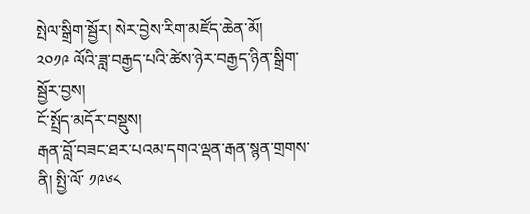སྤེལ་སྒྲིག་སྦྱོར། སེར་བྱེས་རིག་མཛོད་ཆེན་མོ།
༢༠༡༩ ལོའི་ཟླ་བརྒྱད་པའི་ཚེས་ཉེར་བརྒྱད་ཉིན་སྒྲིག་སྦྱོར་བྱས།
ངོ་སྤྲོད་མདོར་བསྡུས།
རྒན་བློ་བཟང་ཐར་པའམ་དགའ་ལྡན་རྒན་སྙན་གྲགས་ནི། སྤྱི་ལོ་ ༡༩༦༨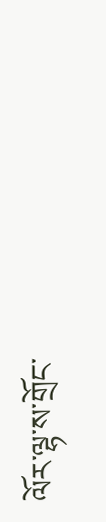ལོར་ལྷ་ས་གྲོང་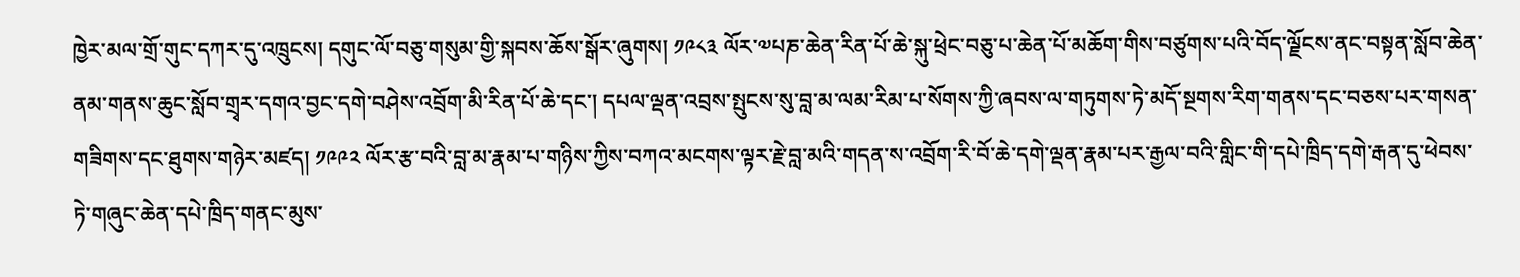ཁྱེར་མལ་གྲོ་གུང་དཀར་དུ་འཁྲུངས། དགུང་ལོ་བཅུ་གསུམ་གྱི་སྐབས་ཆོས་སྒོར་ཞུགས། ༡༩༨༣ ལོར་༧པཎ་ཆེན་རིན་པོ་ཆེ་སྐུ་ཕྲེང་བཅུ་པ་ཆེན་པོ་མཆོག་གིས་བཙུགས་པའི་བོད་ལྗོངས་ནང་བསྟན་སློབ་ཆེན་ནམ་གནས་ཆུང་སློབ་གྲྭར་དགའ་བྱང་དགེ་བཤེས་འབྲོག་མི་རིན་པོ་ཆེ་དང་། དཔལ་ལྡན་འབྲས་སྤུངས་སུ་བླ་མ་ལམ་རིམ་པ་སོགས་ཀྱི་ཞབས་ལ་གཏུགས་ཏེ་མདོ་སྔགས་རིག་གནས་དང་བཅས་པར་གསན་གཟིགས་དང་ཐུགས་གཉེར་མཛད། ༡༩༩༢ ལོར་རྩ་བའི་བླ་མ་རྣམ་པ་གཉིས་ཀྱིས་བཀའ་མངགས་ལྟར་རྗེ་བླ་མའི་གདན་ས་འབྲོག་རི་བོ་ཆེ་དགེ་ལྡན་རྣམ་པར་རྒྱལ་བའི་གླིང་གི་དཔེ་ཁྲིད་དགེ་རྒན་དུ་ཕེབས་ཏེ་གཞུང་ཆེན་དཔེ་ཁྲིད་གནང་མུས་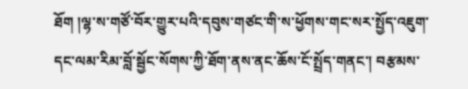ཐོག །ལྷ་ས་གཙོ་བོར་གྱུར་པའི་དབུས་གཙང་གི་ས་ཕྱོགས་གང་སར་སྤྱོད་འཇུག་དང་ལམ་རིམ་བློ་སྦྱོང་སོགས་ཀྱི་ཐོག་ནས་ནང་ཆོས་ངོ་སྤྲོད་གནང་། བརྩམས་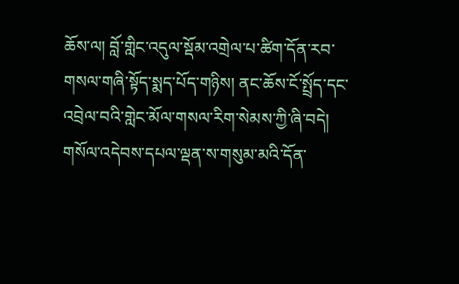ཆོས་ལ། བློ་གླིང་འདུལ་སྡོམ་འགྲེལ་པ་ཚིག་དོན་རབ་གསལ་གཞི་སྟོད་སྨད་པོད་གཉིས། ནང་ཆོས་ངོ་སྤྲོད་དང་འབྲེལ་བའི་གླེང་མོལ་གསལ་རིག་སེམས་ཀྱི་ཞི་བདེ། གསོལ་འདེབས་དཔལ་ལྡན་ས་གསུམ་མའི་དོན་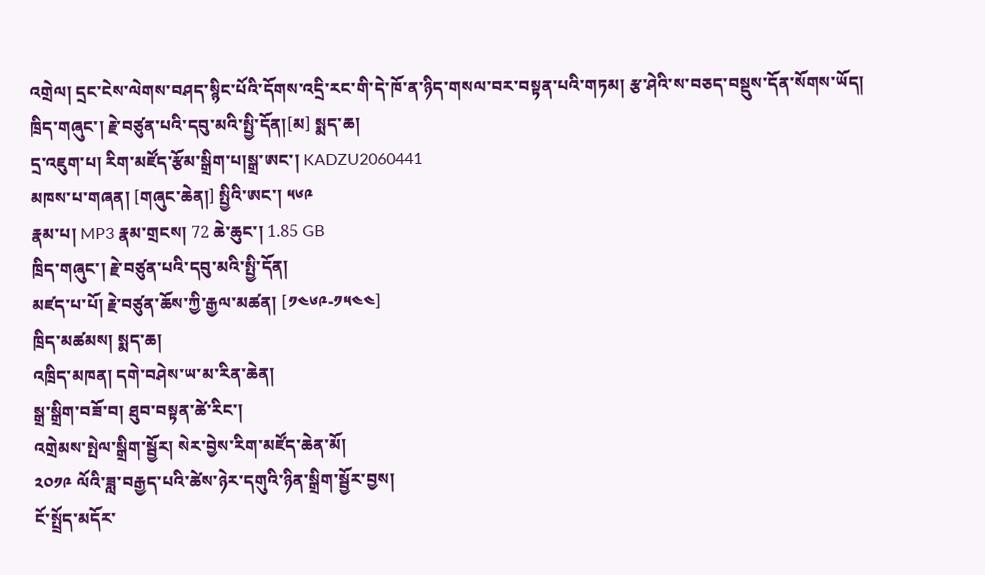འགྲེལ། དྲང་ངེས་ལེགས་བཤད་སྙིང་པོའི་དོགས་འདྲི་རང་གི་དེ་ཁོ་ན་ཉིད་གསལ་བར་བསྟན་པའི་གཏམ། རྩ་ཤེའི་ས་བཅད་བསྡུས་དོན་སོགས་ཡོད།
ཁྲིད་གཞུང་། རྗེ་བཙུན་པའི་དབུ་མའི་སྤྱི་དོན།[མ] སྨད་ཆ།
དྲ་འཇུག་པ། རིག་མཛོད་རྩོམ་སྒྲིག་པ།སྒྲ་ཨང་། KADZU2060441
མཁས་པ་གཞན། [གཞུང་ཆེན།] སྤྱིའི་ཨང་། ༥༦༩
རྣམ་པ། MP3 རྣམ་གྲངས། 72 ཆེ་ཆུང་། 1.85 GB
ཁྲིད་གཞུང་། རྗེ་བཙུན་པའི་དབུ་མའི་སྤྱི་དོན།
མཛད་པ་པོ། རྗེ་བཙུན་ཆོས་ཀྱི་རྒྱལ་མཚན། [༡༤༦༩-༡༥༤༤]
ཁྲིད་མཚམས། སྨད་ཆ།
འཁྲིད་མཁན། དགེ་བཤེས་ཡ་མ་རིན་ཆེན།
སྒྲ་སྒྲིག་བཟོ་བ། ཐུབ་བསྟན་ཚེ་རིང་།
འགྲེམས་སྤེལ་སྒྲིག་སྦྱོར། སེར་བྱེས་རིག་མཛོད་ཆེན་མོ།
༢༠༡༩ ལོའི་ཟླ་བརྒྱད་པའི་ཚེས་ཉེར་དགུའི་ཉིན་སྒྲིག་སྦྱོར་བྱས།
ངོ་སྤྲོད་མདོར་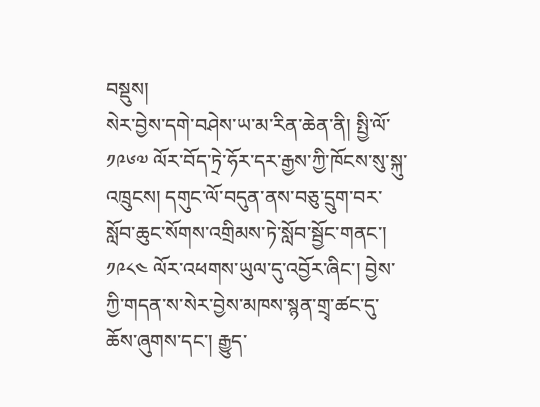བསྡུས།
སེར་བྱེས་དགེ་བཤེས་ཡ་མ་རིན་ཆེན་ནི། སྤྱི་ལོ་ ༡༩༦༧ ལོར་བོད་ཏྲེ་ཧོར་དར་རྒྱས་ཀྱི་ཁོངས་སུ་སྐུ་འཁྲུངས། དགུང་ལོ་བདུན་ནས་བཅུ་དྲུག་བར་སློབ་ཆུང་སོགས་འགྲིམས་ཏེ་སློབ་སྦྱོང་གནང་། ༡༩༨༤ ལོར་འཕགས་ཡུལ་དུ་འབྱོར་ཞིང་། བྱེས་ཀྱི་གདན་ས་སེར་བྱེས་མཁས་སྙན་གྲྭ་ཚང་དུ་ཆོས་ཞུགས་དང་། རྒྱུད་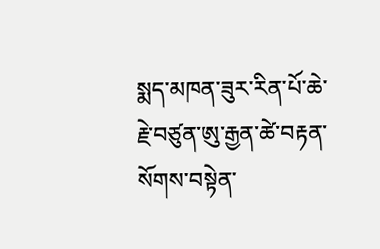སྨད་མཁན་ཟུར་རིན་པོ་ཆེ་རྗེ་བཙུན་ཨུ་རྒྱན་ཚེ་བརྟན་སོགས་བསྟེན་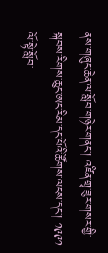ནས་གཞུང་ཆེན་ལ་སློབ་གཉེར་གནང་། འཛིན་གྲྭ་ཟུར་གསར་གྱི་སྐབས་རིགས་ཆུང་ཨང་རིམ་དང་པོའི་ཚོགས་ལངས་དང་། ༡༩༩༡ ལོ་སྟེ་སློབ་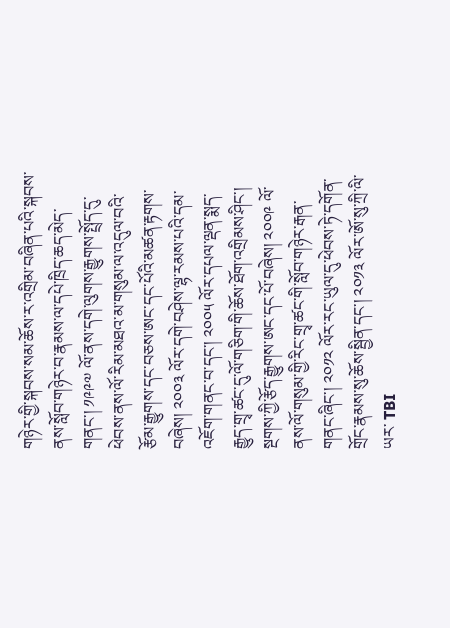གཉེར་གྱི་སྐབས་སམ་ཆོས་ར་འགྲིམ་བཞིན་པའི་སྐབས་ནས་སློབ་གཉེར་བ་རྣམས་ལ་དཔེ་ཁྲིད་ཆད་མེད་གནང་། ༡༩༩༧ ལོ་ནས་དགེ་ལུགས་རྒྱུགས་སྤྲོད་དུ་ཕེབས་ནས་ལོ་རིམ་མཐའ་མ་གསུམ་ལ་འདུལ་བའི་རྩོམ་རྒྱུགས་དང་བཅས་ཨང་དང་པོའི་མཚན་རྟགས་བཞེས། ༢༠༠༣ ལོར་དགེ་བཤེས་ལྷ་རམས་པའི་དམ་འཇོག་གནང་བ་དང་། ༢༠༠༥ ལོར་དཔལ་ལྡན་སྨད་རྒྱུད་གྲྭ་ཚང་དུ་ལོ་གཅིག་གི་ཆོས་ཐོག་འགྲིམས་ཤིང་། སྔགས་ཀྱི་རྩོད་རྒྱུགས་ཨང་དང་པོ་བཞེས། ༢༠༠༩ ལོ་ནས་ལོ་གསུམ་གྱི་རིང་གྲྭ་ཚང་གི་སློབ་གཉེར་རྒན་གནང་ཞིང་། ༢༠༡༢ ལོར་རང་ཡུལ་དུ་ཕེབས་ཏེ་དགོན་གྲོང་རྣམས་སུ་ཆོས་སྦྱིན་དང་། ༢༠༡༣ ལོར་ཨོ་སུ་ཀྲི་ལི་ཡར་ TBI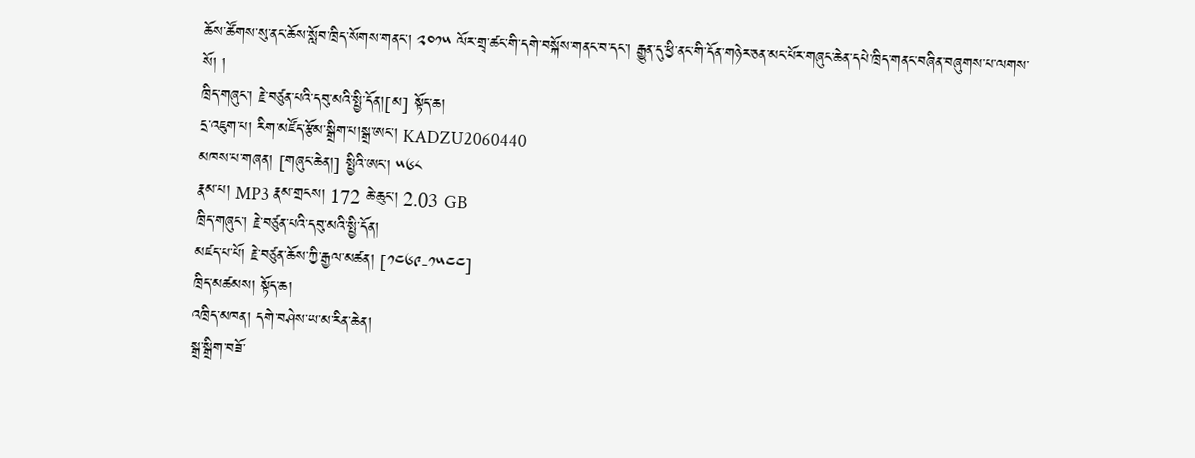ཆོས་ཚོགས་སུ་ནང་ཆོས་སློབ་ཁྲིད་སོགས་གནང་། ༢༠༡༥ ལོར་གྲྭ་ཚང་གི་དགེ་བསྐོས་གནང་བ་དང་། རྒྱུན་དུ་ཕྱི་ནང་གི་དོན་གཉེར་ཅན་མང་པོར་གཞུང་ཆེན་དཔེ་ཁྲིད་གནང་བཞིན་བཞུགས་པ་ལགས་སོ། །
ཁྲིད་གཞུང་། རྗེ་བཙུན་པའི་དབུ་མའི་སྤྱི་དོན།[མ] སྟོད་ཆ།
དྲ་འཇུག་པ། རིག་མཛོད་རྩོམ་སྒྲིག་པ།སྒྲ་ཨང་། KADZU2060440
མཁས་པ་གཞན། [གཞུང་ཆེན།] སྤྱིའི་ཨང་། ༥༦༨
རྣམ་པ། MP3 རྣམ་གྲངས། 172 ཆེ་ཆུང་། 2.03 GB
ཁྲིད་གཞུང་། རྗེ་བཙུན་པའི་དབུ་མའི་སྤྱི་དོན།
མཛད་པ་པོ། རྗེ་བཙུན་ཆོས་ཀྱི་རྒྱལ་མཚན། [༡༤༦༩-༡༥༤༤]
ཁྲིད་མཚམས། སྟོད་ཆ།
འཁྲིད་མཁན། དགེ་བཤེས་ཡ་མ་རིན་ཆེན།
སྒྲ་སྒྲིག་བཟོ་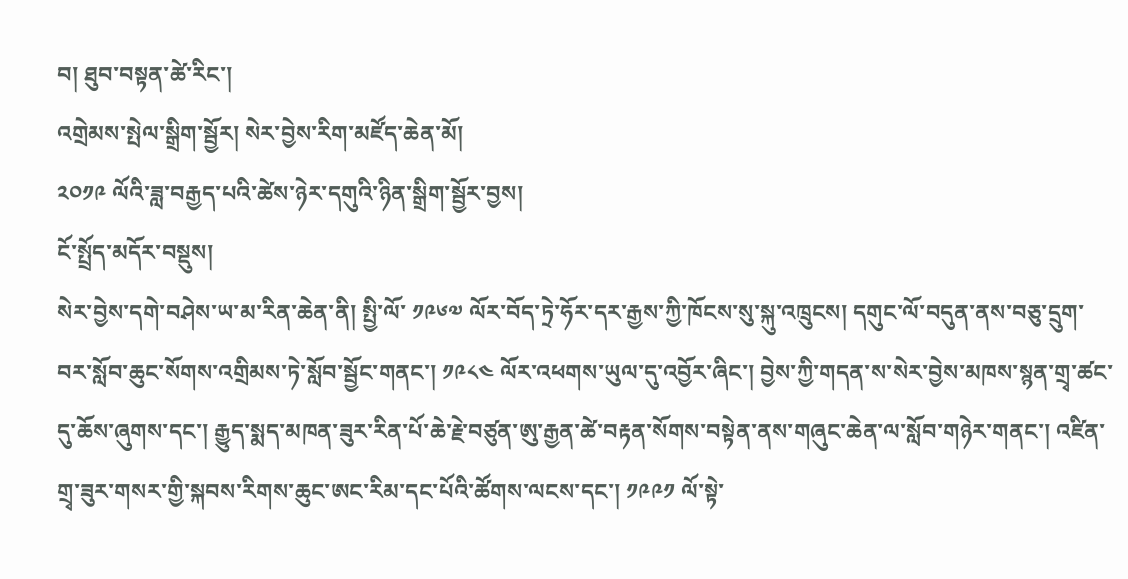བ། ཐུབ་བསྟན་ཚེ་རིང་།
འགྲེམས་སྤེལ་སྒྲིག་སྦྱོར། སེར་བྱེས་རིག་མཛོད་ཆེན་མོ།
༢༠༡༩ ལོའི་ཟླ་བརྒྱད་པའི་ཚེས་ཉེར་དགུའི་ཉིན་སྒྲིག་སྦྱོར་བྱས།
ངོ་སྤྲོད་མདོར་བསྡུས།
སེར་བྱེས་དགེ་བཤེས་ཡ་མ་རིན་ཆེན་ནི། སྤྱི་ལོ་ ༡༩༦༧ ལོར་བོད་ཏྲེ་ཧོར་དར་རྒྱས་ཀྱི་ཁོངས་སུ་སྐུ་འཁྲུངས། དགུང་ལོ་བདུན་ནས་བཅུ་དྲུག་བར་སློབ་ཆུང་སོགས་འགྲིམས་ཏེ་སློབ་སྦྱོང་གནང་། ༡༩༨༤ ལོར་འཕགས་ཡུལ་དུ་འབྱོར་ཞིང་། བྱེས་ཀྱི་གདན་ས་སེར་བྱེས་མཁས་སྙན་གྲྭ་ཚང་དུ་ཆོས་ཞུགས་དང་། རྒྱུད་སྨད་མཁན་ཟུར་རིན་པོ་ཆེ་རྗེ་བཙུན་ཨུ་རྒྱན་ཚེ་བརྟན་སོགས་བསྟེན་ནས་གཞུང་ཆེན་ལ་སློབ་གཉེར་གནང་། འཛིན་གྲྭ་ཟུར་གསར་གྱི་སྐབས་རིགས་ཆུང་ཨང་རིམ་དང་པོའི་ཚོགས་ལངས་དང་། ༡༩༩༡ ལོ་སྟེ་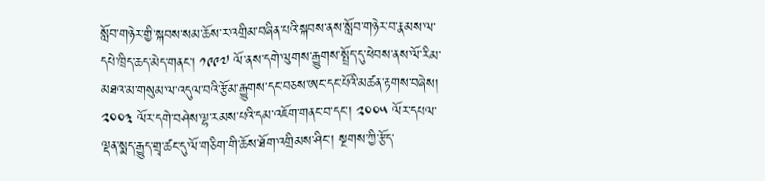སློབ་གཉེར་གྱི་སྐབས་སམ་ཆོས་ར་འགྲིམ་བཞིན་པའི་སྐབས་ནས་སློབ་གཉེར་བ་རྣམས་ལ་དཔེ་ཁྲིད་ཆད་མེད་གནང་། ༡༩༩༧ ལོ་ནས་དགེ་ལུགས་རྒྱུགས་སྤྲོད་དུ་ཕེབས་ནས་ལོ་རིམ་མཐའ་མ་གསུམ་ལ་འདུལ་བའི་རྩོམ་རྒྱུགས་དང་བཅས་ཨང་དང་པོའི་མཚན་རྟགས་བཞེས། ༢༠༠༣ ལོར་དགེ་བཤེས་ལྷ་རམས་པའི་དམ་འཇོག་གནང་བ་དང་། ༢༠༠༥ ལོར་དཔལ་ལྡན་སྨད་རྒྱུད་གྲྭ་ཚང་དུ་ལོ་གཅིག་གི་ཆོས་ཐོག་འགྲིམས་ཤིང་། སྔགས་ཀྱི་རྩོད་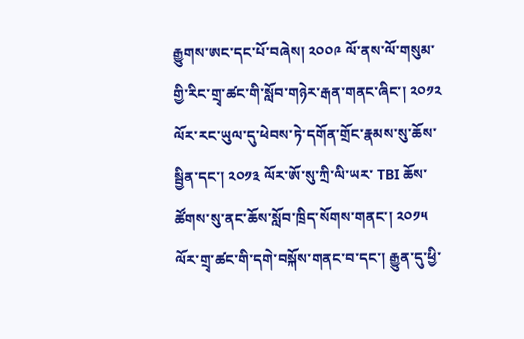རྒྱུགས་ཨང་དང་པོ་བཞེས། ༢༠༠༩ ལོ་ནས་ལོ་གསུམ་གྱི་རིང་གྲྭ་ཚང་གི་སློབ་གཉེར་རྒན་གནང་ཞིང་། ༢༠༡༢ ལོར་རང་ཡུལ་དུ་ཕེབས་ཏེ་དགོན་གྲོང་རྣམས་སུ་ཆོས་སྦྱིན་དང་། ༢༠༡༣ ལོར་ཨོ་སུ་ཀྲི་ལི་ཡར་ TBI ཆོས་ཚོགས་སུ་ནང་ཆོས་སློབ་ཁྲིད་སོགས་གནང་། ༢༠༡༥ ལོར་གྲྭ་ཚང་གི་དགེ་བསྐོས་གནང་བ་དང་། རྒྱུན་དུ་ཕྱི་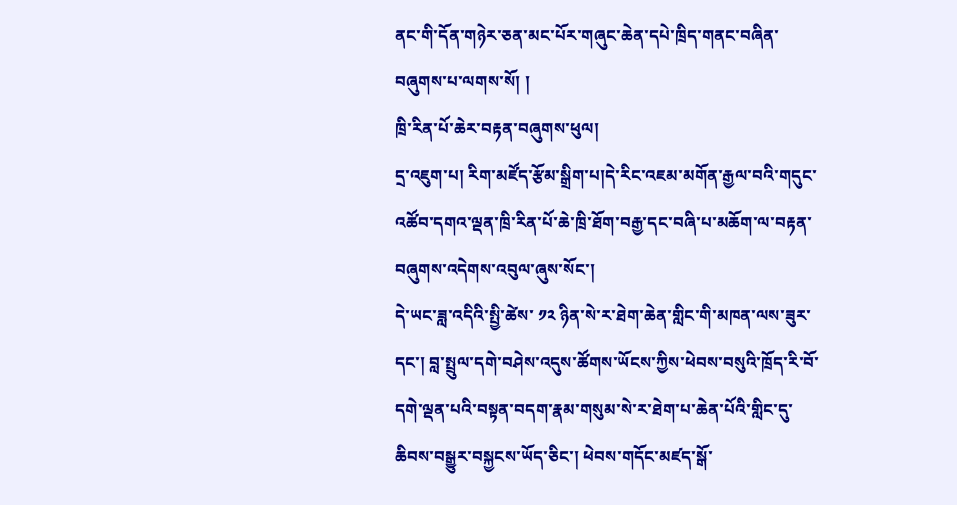ནང་གི་དོན་གཉེར་ཅན་མང་པོར་གཞུང་ཆེན་དཔེ་ཁྲིད་གནང་བཞིན་བཞུགས་པ་ལགས་སོ། །
ཁྲི་རིན་པོ་ཆེར་བརྟན་བཞུགས་ཕུལ།
དྲ་འཇུག་པ། རིག་མཛོད་རྩོམ་སྒྲིག་པ།དེ་རིང་འཇམ་མགོན་རྒྱལ་བའི་གདུང་འཚོབ་དགའ་ལྡན་ཁྲི་རིན་པོ་ཆེ་ཁྲི་ཐོག་བརྒྱ་དང་བཞི་པ་མཆོག་ལ་བརྟན་བཞུགས་འདེགས་འབུལ་ཞུས་སོང་།
དེ་ཡང་ཟླ་འདིའི་སྤྱི་ཚེས་ ༡༢ ཉིན་སེ་ར་ཐེག་ཆེན་གླིང་གི་མཁན་ལས་ཟུར་དང་། བླ་སྤྲུལ་དགེ་བཤེས་འདུས་ཚོགས་ཡོངས་ཀྱིས་ཕེབས་བསུའི་ཁྲོད་རི་བོ་དགེ་ལྡན་པའི་བསྟན་བདག་རྣམ་གསུམ་སེ་ར་ཐེག་པ་ཆེན་པོའི་གླིང་དུ་ཆིབས་བསྒྱུར་བསྐྱངས་ཡོད་ཅིང་། ཕེབས་གདོང་མཛད་སྒོ་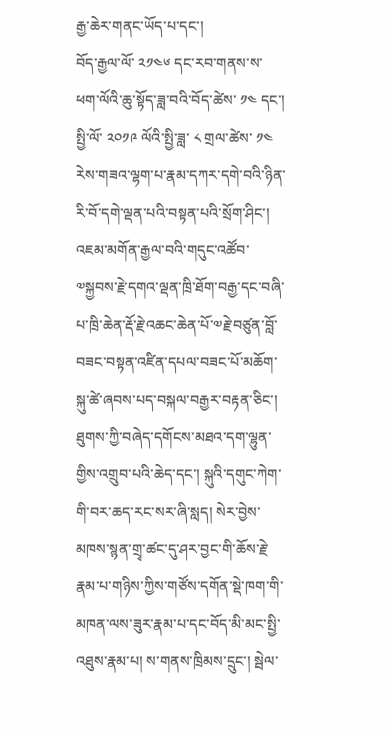རྒྱ་ཆེར་གནང་ཡོད་པ་དང་།
བོད་རྒྱལ་ལོ་ ༢༡༤༦ དང་རབ་གནས་ས་ཕག་ལོའི་ཆུ་སྟོད་ཟླ་བའི་བོད་ཚེས་ ༡༤ དང་། སྤྱི་ལོ་ ༢༠༡༩ ལོའི་སྤྱི་ཟླ་ ༨ གྲལ་ཚེས་ ༡༤ རེས་གཟའ་ལྷག་པ་རྣམ་དཀར་དགེ་བའི་ཉིན་རི་བོ་དགེ་ལྡན་པའི་བསྟན་པའི་སྲོག་ཤིང་། འཇམ་མགོན་རྒྱལ་བའི་གདུང་འཚོབ་༧སྐྱབས་རྗེ་དགའ་ལྡན་ཁྲི་ཐོག་བརྒྱ་དང་བཞི་པ་ཁྲི་ཆེན་རྡོ་རྗེ་འཆང་ཆེན་པོ་༧རྗེ་བཙུན་བློ་བཟང་བསྟན་འཛིན་དཔལ་བཟང་པོ་མཆོག་སྐུ་ཚེ་ཞབས་པད་བསྐལ་བརྒྱར་བརྟན་ཅིང་། ཐུགས་ཀྱི་བཞེད་དགོངས་མཐའ་དག་ལྷུན་གྱིས་འགྲུབ་པའི་ཆེད་དང་། སྐུའི་དགུང་ཀེག་གི་བར་ཆད་རང་སར་ཞི་སླད། སེར་བྱེས་མཁས་སྙན་གྲྭ་ཚང་དུ་ཤར་བྱང་གི་ཆོས་རྗེ་རྣམ་པ་གཉིས་ཀྱིས་གཙོས་དགོན་སྡེ་ཁག་གི་མཁན་ལས་ཟུར་རྣམ་པ་དང་བོད་མི་མང་སྤྱི་འཐུས་རྣམ་པ། ས་གནས་ཁྲིམས་དྲུང་། སྦེལ་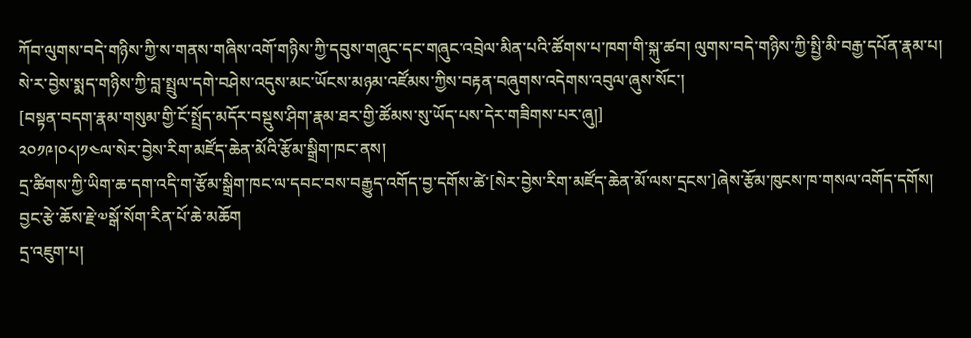ཀོབ་ལུགས་བདེ་གཉིས་ཀྱི་ས་གནས་གཞིས་འགོ་གཉིས་ཀྱི་དབུས་གཞུང་དང་གཞུང་འབྲེལ་མིན་པའི་ཚོགས་པ་ཁག་གི་སྐུ་ཚབ། ལུགས་བདེ་གཉིས་ཀྱི་སྤྱི་མི་བརྒྱ་དཔོན་རྣམ་པ། སེ་ར་བྱེས་སྨད་གཉིས་ཀྱི་བླ་སྤྲུལ་དགེ་བཤེས་འདུས་མང་ཡོངས་མཉམ་འཛོམས་ཀྱིས་བརྟན་བཞུགས་འདེགས་འབུལ་ཞུས་སོང་།
[བསྟན་བདག་རྣམ་གསུམ་གྱི་ངོ་སྤྲོད་མདོར་བསྡུས་ཤིག་རྣམ་ཐར་གྱི་ཚོམས་སུ་ཡོད་པས་དེར་གཟིགས་པར་ཞུ།]
༢༠༡༩།༠༨།༡༤ལ་སེར་བྱེས་རིག་མཛོད་ཆེན་མོའི་རྩོམ་སྒྲིག་ཁང་ནས།
དྲ་ཚིགས་ཀྱི་ཡིག་ཆ་དག་འདི་ག་རྩོམ་སྒྲིག་ཁང་ལ་དབང་བས་བརྒྱུད་འགོད་བྱ་དགོས་ཚེ་[སེར་བྱེས་རིག་མཛོད་ཆེན་མོ་ལས་དྲངས་]ཞེས་རྩོམ་ཁུངས་ཁ་གསལ་འགོད་དགོས།
བྱང་རྩེ་ཆོས་རྗེ་༧སྒོ་སོག་རིན་པོ་ཆེ་མཆོག
དྲ་འཇུག་པ།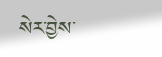སེར་བྱེས་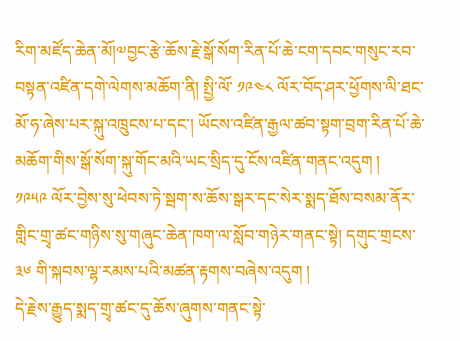རིག་མཛོད་ཆེན་མོ།༧བྱང་རྩེ་ཆོས་རྗེ་སྒོ་སོག་རིན་པོ་ཆེ་ངག་དབང་གསུང་རབ་བསྟན་འཛིན་དགེ་ལེགས་མཆོག་ནི། སྤྱི་ལོ་ ༡༩༤༨ ལོར་བོད་ཤར་ཕྱོགས་ལི་ཐང་མོ་ཧ་ཞེས་པར་སྐུ་འཁྲུངས་པ་དང་། ཡོངས་འཛིན་རྒྱལ་ཚབ་སྟག་བྲག་རིན་པོ་ཆེ་མཆོག་གིས་སྒོ་སོག་སྐུ་གོང་མའི་ཡང་སྲིད་དུ་ངོས་འཛིན་གནང་འདུག །
༡༩༥༩ ལོར་བྱེས་སུ་ཕེབས་ཏེ་སྦག་ས་ཆོས་སྒར་དང་སེར་སྨད་ཐོས་བསམ་ནོར་གླིང་གྲྭ་ཚང་གཉིས་སུ་གཞུང་ཆེན་ཁག་ལ་སློབ་གཉེར་གནང་སྟེ། དགུང་གྲངས་ ༣༦ གི་སྐབས་ལྷ་རམས་པའི་མཚན་རྟགས་བཞེས་འདུག །
དེ་རྗེས་རྒྱུད་སྨད་གྲྭ་ཚང་དུ་ཆོས་ཞུགས་གནང་སྟེ་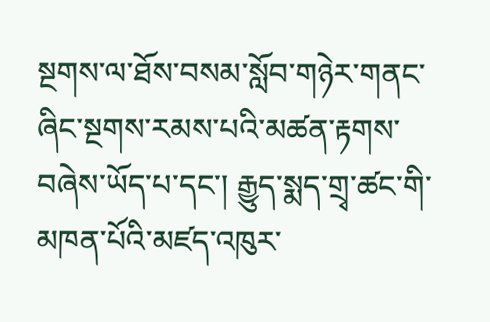སྔགས་ལ་ཐོས་བསམ་སློབ་གཉེར་གནང་ཞིང་སྔགས་རམས་པའི་མཚན་རྟགས་བཞེས་ཡོད་པ་དང་། རྒྱུད་སྨད་གྲྭ་ཚང་གི་མཁན་པོའི་མཛད་འཁུར་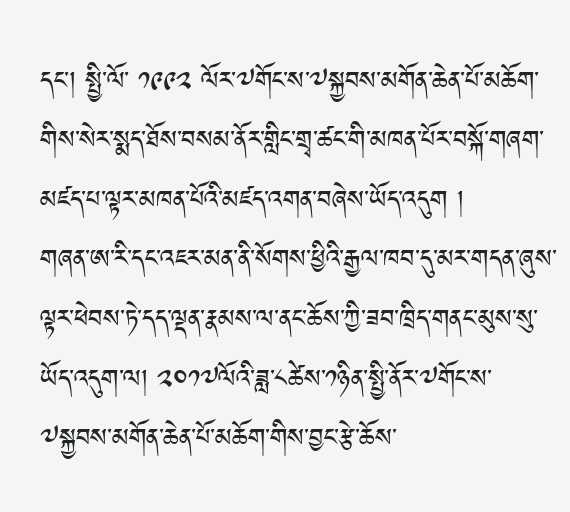དང་། སྤྱི་ལོ་ ༡༩༩༢ ལོར་༧གོང་ས་༧སྐྱབས་མགོན་ཆེན་པོ་མཆོག་གིས་སེར་སྨད་ཐོས་བསམ་ནོར་གླིང་གྲྭ་ཚང་གི་མཁན་པོར་བསྐོ་གཞག་མཛད་པ་ལྟར་མཁན་པོའི་མཛད་འགན་བཞེས་ཡོད་འདུག །
གཞན་ཨ་རི་དང་འཇར་མན་ནི་སོགས་ཕྱིའི་རྒྱལ་ཁབ་དུ་མར་གདན་ཞུས་ལྟར་ཕེབས་ཏེ་དད་ལྡན་རྣམས་ལ་ནང་ཆོས་ཀྱི་ཟབ་ཁྲིད་གནང་མུས་སུ་ཡོད་འདུག་ལ། ༢༠༡༧ལོའི་ཟླ་༨ཚེས་༡ཉིན་སྤྱི་ནོར་༧གོང་ས་༧སྐྱབས་མགོན་ཆེན་པོ་མཆོག་གིས་བྱང་རྩེ་ཆོས་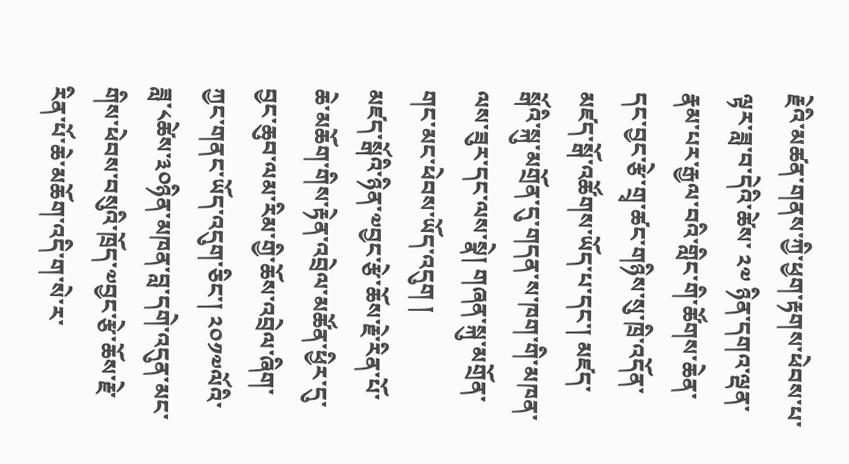རྗེའི་མཚན་གནས་ཀྱི་ཕྱག་རྟགས་ཕེབས་པ་ལྟར་ཟླ་བ་དེའི་ཚེས་ ༢༧ ཉིན་དགའ་ལྡན་རྣམ་པར་རྒྱལ་བའི་གླིང་གི་ཚོགས་ཆེན་དང་བྱང་རྩེ་གྲྭ་ཚང་གཉིས་སུ་ཁྲི་འདོན་མཛད་སྒོ་འཚོགས་ཡོད་པ་དང་། མཛད་སྒོའི་སྐུ་མགྲོན་དུ་གདན་ས་ཁག་གི་མཁན་ལས་ཟུར་དང་ལས་སྣེ། གཞན་སྐུ་མགྲོན་གང་མང་ཕེབས་ཡོད་འདུག །
མཛད་སྒོའི་ཉིན་༧བྱང་རྩེ་ཆོས་རྗེ་རིན་པོ་ཆེ་མཆོག་གིས་རྟེན་འབྲེལ་མཚོན་ཕྱིར་དུ་བྱང་ཆུབ་ལམ་རིམ་གྱི་ཆོས་འབྲེལ་ཞིག་ཀྱང་གནང་ཡོད་འདུག་ཅིང་། ༢༠༡༧ལོའི་ཟླ་༨ཚེས་༣༠ཉིན་མཁན་བླ་དགེ་འདུན་མང་གིས་ཕེབས་བསུའི་ཁྲོད་༧བྱང་རྩེ་ཆོས་རྗེ་རིན་པོ་ཆེ་མཆོག་འདི་ག་སེ་ར་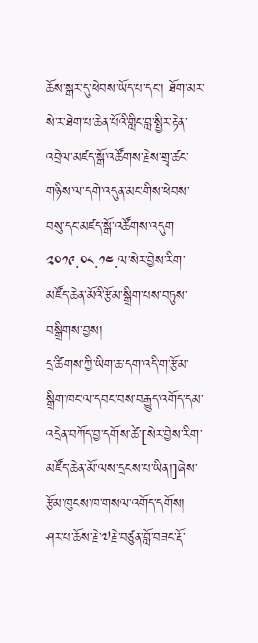ཆོས་སྒར་དུ་ཕེབས་ཡོད་པ་དང་། ཐོག་མར་སེ་ར་ཐེག་པ་ཆེན་པོའི་གླིང་བླ་སྤྱིར་རྟེན་འབྲེལ་མཛད་སྒོ་འཚོགས་རྗེས་གྲྭ་ཚང་གཉིས་ལ་དགེ་འདུན་མང་གིས་ཕེབས་བསུ་དང་མཛད་སྒོ་འཚོགས་འདུག
༢༠༡༩.༠༨.༡༤.ལ་སེར་བྱེས་རིག་མཛོད་ཆེན་མོའི་རྩོམ་སྒྲིག་པས་བཏུས་བསྒྲིགས་བྱས།
དྲ་ཚིགས་ཀྱི་ཡིག་ཆ་དག་འདི་ག་རྩོམ་སྒྲིག་ཁང་ལ་དབང་བས་བརྒྱུད་འགོད་དམ་འདྲེན་བཀོད་བྱ་དགོས་ཚེ་[སེར་བྱེས་རིག་མཛོད་ཆེན་མོ་ལས་དྲངས་པ་ཡིན།]ཞེས་རྩོམ་ཁུངས་ཁ་གསལ་འགོད་དགོས།
ཤར་པ་ཆོས་རྗེ་༧རྗེ་བཙུན་བློ་བཟང་རྡོ་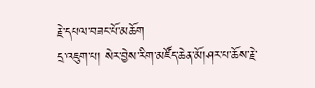རྗེ་དཔལ་བཟང་པོ་མཆོག
དྲ་འཇུག་པ། སེར་བྱེས་རིག་མཛོད་ཆེན་མོ།ཤར་པ་ཆོས་རྗེ་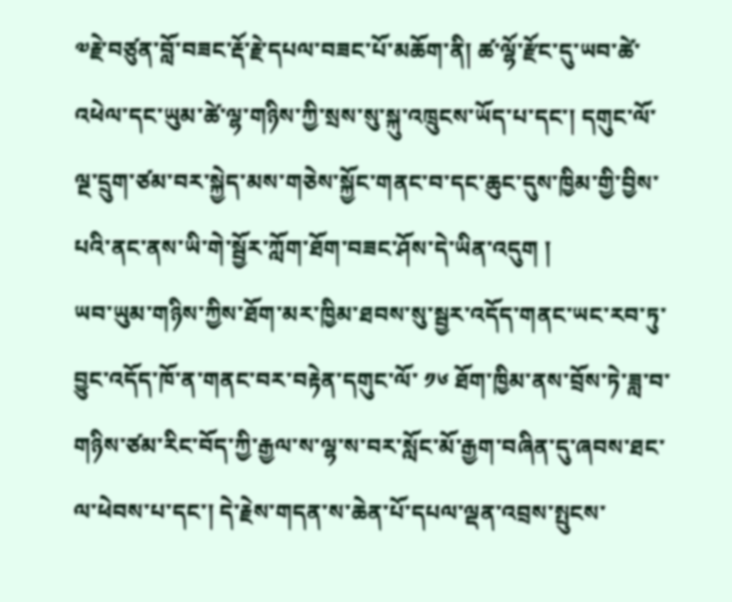༧རྗེ་བཙུན་བློ་བཟང་རྡོ་རྗེ་དཔལ་བཟང་པོ་མཆོག་ནི། ཚ་ལྷོ་རྫོང་དུ་ཡབ་ཚེ་འཕེལ་དང་ཡུམ་ཚེ་ལྷ་གཉིས་ཀྱི་སྲས་སུ་སྐུ་འཁྲུངས་ཡོད་པ་དང་། དགུང་ལོ་ལྔ་དྲུག་ཙམ་བར་སྐྱེད་མས་གཅེས་སྐྱོང་གནང་བ་དང་ཆུང་དུས་ཁྱིམ་གྱི་བྱིས་པའི་ནང་ནས་ཡི་གེ་སྦྱོར་ཀློག་ཐོག་བཟང་ཤོས་དེ་ཡིན་འདུག །
ཡབ་ཡུམ་གཉིས་ཀྱིས་ཐོག་མར་ཁྱིམ་ཐབས་སུ་སྦྱར་འདོད་གནང་ཡང་རབ་ཏུ་བྱུང་འདོད་ཁོ་ན་གནང་བར་བརྟེན་དགུང་ལོ་ ༡༦ ཐོག་ཁྱིམ་ནས་བྲོས་ཏེ་ཟླ་བ་གཉིས་ཙམ་རིང་བོད་ཀྱི་རྒྱལ་ས་ལྷ་ས་བར་སློང་མོ་རྒྱག་བཞིན་དུ་ཞབས་ཐང་ལ་ཕེབས་པ་དང་། དེ་རྗེས་གདན་ས་ཆེན་པོ་དཔལ་ལྡན་འབྲས་སྤུངས་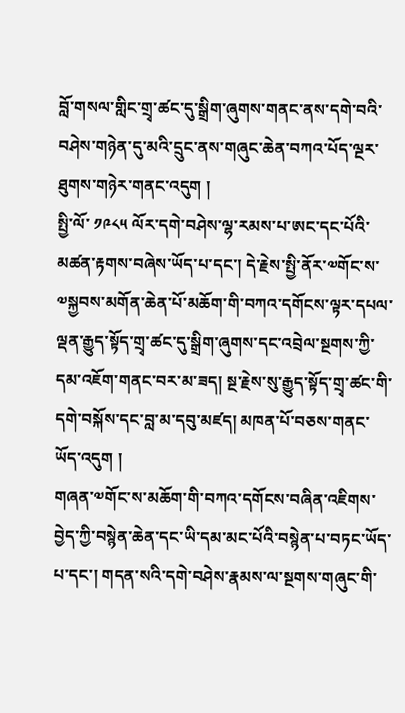བློ་གསལ་གླིང་གྲྭ་ཚང་དུ་སྒྲིག་ཞུགས་གནང་ནས་དགེ་བའི་བཤེས་གཉེན་དུ་མའི་དྲུང་ནས་གཞུང་ཆེན་བཀའ་པོད་ལྔར་ཐུགས་གཉེར་གནང་འདུག །
སྤྱི་ལོ་ ༡༩༨༥ ལོར་དགེ་བཤེས་ལྷ་རམས་པ་ཨང་དང་པོའི་མཚན་རྟགས་བཞེས་ཡོད་པ་དང་། དེ་རྗེས་སྤྱི་ནོར་༧གོང་ས་༧སྐྱབས་མགོན་ཆེན་པོ་མཆོག་གི་བཀའ་དགོངས་ལྟར་དཔལ་ལྡན་རྒྱུད་སྟོད་གྲྭ་ཚང་དུ་སྒྲིག་ཞུགས་དང་འབྲེལ་སྔགས་ཀྱི་དམ་འཇོག་གནང་བར་མ་ཟད། སྔ་རྗེས་སུ་རྒྱུད་སྟོད་གྲྭ་ཚང་གི་དགེ་བསྐོས་དང་བླ་མ་དབུ་མཛད། མཁན་པོ་བཅས་གནང་ཡོད་འདུག །
གཞན་༧གོང་ས་མཆོག་གི་བཀའ་དགོངས་བཞིན་འཇིགས་བྱེད་ཀྱི་བསྙེན་ཆེན་དང་ཡི་དམ་མང་པོའི་བསྙེན་པ་བཏང་ཡོད་པ་དང་། གདན་སའི་དགེ་བཤེས་རྣམས་ལ་སྔགས་གཞུང་གི་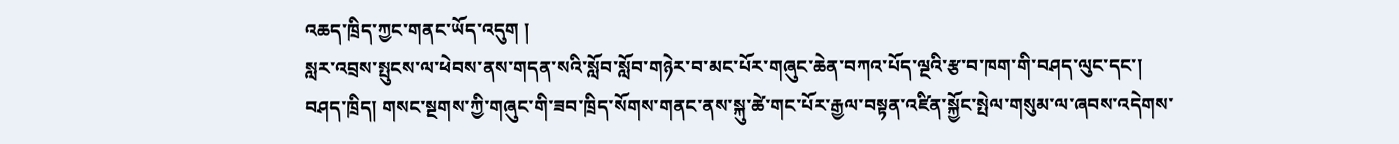འཆད་ཁྲིད་ཀྱང་གནང་ཡོད་འདུག །
སླར་འབྲས་སྤུངས་ལ་ཕེབས་ནས་གདན་སའི་སློབ་སློབ་གཉེར་བ་མང་པོར་གཞུང་ཆེན་བཀའ་པོད་ལྔའི་རྩ་བ་ཁག་གི་བཤད་ལུང་དང་། བཤད་ཁྲིད། གསང་སྔགས་ཀྱི་གཞུང་གི་ཟབ་ཁྲིད་སོགས་གནང་ནས་སྐུ་ཚེ་གང་པོར་རྒྱལ་བསྟན་འཛིན་སྐྱོང་སྤེལ་གསུམ་ལ་ཞབས་འདེགས་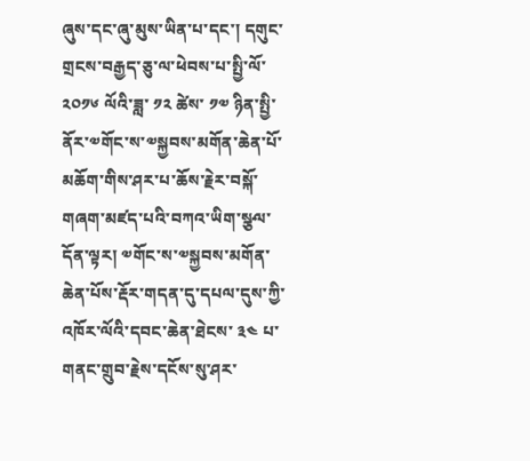ཞུས་དང་ཞུ་མུས་ཡིན་པ་དང་། དགུང་གྲངས་བརྒྱད་ཅུ་ལ་ཕེབས་པ་སྤྱི་ལོ་ ༢༠༡༦ ལོའི་ཟླ་ ༡༢ ཚེས་ ༡༧ ཉིན་སྤྱི་ནོར་༧གོང་ས་༧སྐྱབས་མགོན་ཆེན་པོ་མཆོག་གིས་ཤར་པ་ཆོས་རྗེར་བསྐོ་གཞག་མཛད་པའི་བཀའ་ཡིག་སྩལ་དོན་ལྟར། ༧གོང་ས་༧སྐྱབས་མགོན་ཆེན་པོས་རྡོར་གདན་དུ་དཔལ་དུས་ཀྱི་འཁོར་ལོའི་དབང་ཆེན་ཐེངས་ ༣༤ པ་གནང་གྲུབ་རྗེས་དངོས་སུ་ཤར་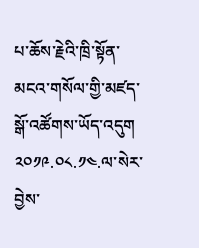པ་ཆོས་རྗེའི་ཁྲི་སྟོན་མངའ་གསོལ་གྱི་མཛད་སྒོ་འཚོགས་ཡོད་འདུག
༢༠༡༩.༠༨.༡༤.ལ་སེར་བྱེས་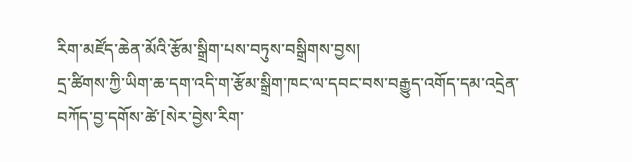རིག་མཛོད་ཆེན་མོའི་རྩོམ་སྒྲིག་པས་བཏུས་བསྒྲིགས་བྱས།
དྲ་ཚིགས་ཀྱི་ཡིག་ཆ་དག་འདི་ག་རྩོམ་སྒྲིག་ཁང་ལ་དབང་བས་བརྒྱུད་འགོད་དམ་འདྲེན་བཀོད་བྱ་དགོས་ཚེ་[སེར་བྱེས་རིག་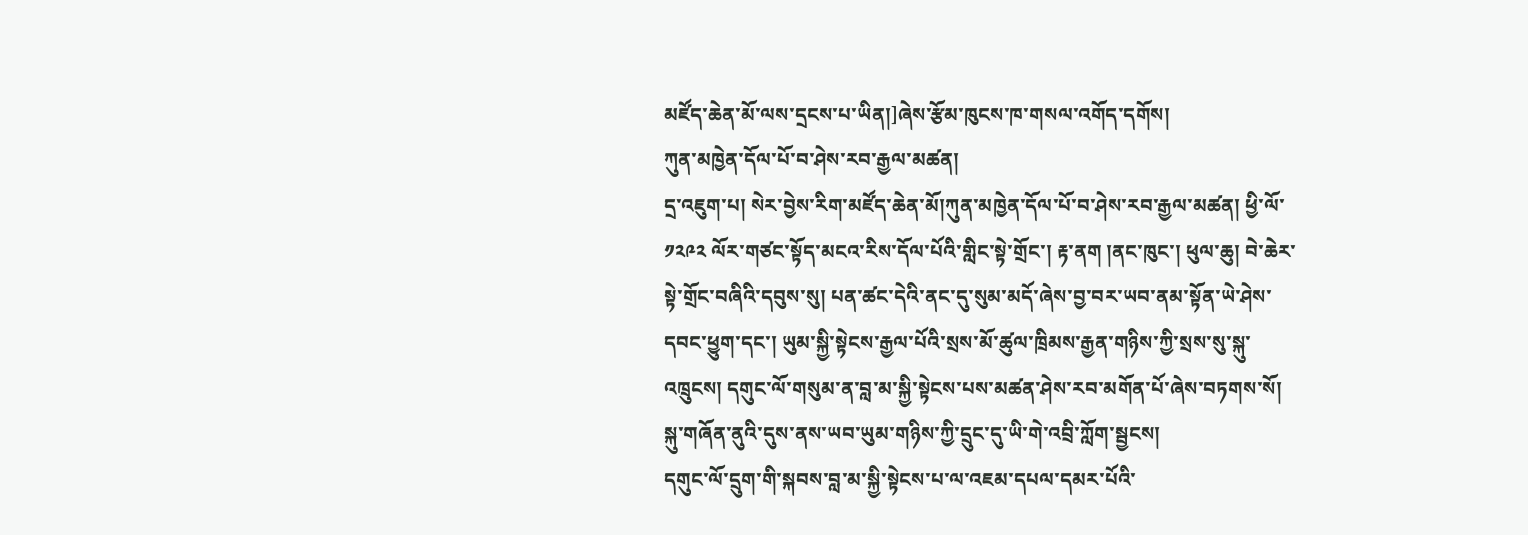མཛོད་ཆེན་མོ་ལས་དྲངས་པ་ཡིན།]ཞེས་རྩོམ་ཁུངས་ཁ་གསལ་འགོད་དགོས།
ཀུན་མཁྱེན་དོལ་པོ་བ་ཤེས་རབ་རྒྱལ་མཚན།
དྲ་འཇུག་པ། སེར་བྱེས་རིག་མཛོད་ཆེན་མོ།ཀུན་མཁྱེན་དོལ་པོ་བ་ཤེས་རབ་རྒྱལ་མཚན། ཕྱི་ལོ་༡༢༩༢ ལོར་གཙང་སྟོད་མངའ་རིས་དོལ་པོའི་གླིང་སྟེ་གྲོང་། རྟ་ནག །ནང་ཁུང་། ཕུལ་ཆུ། བེ་ཆེར་སྟེ་གྲོང་བཞིའི་དབུས་སུ། པན་ཚང་དེའི་ནང་དུ་སུམ་མདོ་ཞེས་བྱ་བར་ཡབ་ནམ་སྟོན་ཡེ་ཤེས་དབང་ཕྱུག་དང་། ཡུམ་སྐྱི་སྟེངས་རྒྱལ་པོའི་སྲས་མོ་ཚུལ་ཁྲིམས་རྒྱན་གཉིས་ཀྱི་སྲས་སུ་སྐུ་འཁྲུངས། དགུང་ལོ་གསུམ་ན་བླ་མ་སྐྱི་སྟེངས་པས་མཚན་ཤེས་རབ་མགོན་པོ་ཞེས་བཏགས་སོ། སྐུ་གཞོན་ནུའི་དུས་ནས་ཡབ་ཡུམ་གཉིས་ཀྱི་དྲུང་དུ་ཡི་གེ་འབྲི་ཀློག་སྦྱངས།
དགུང་ལོ་དྲུག་གི་སྐབས་བླ་མ་སྐྱི་སྟེངས་པ་ལ་འཇམ་དཔལ་དམར་པོའི་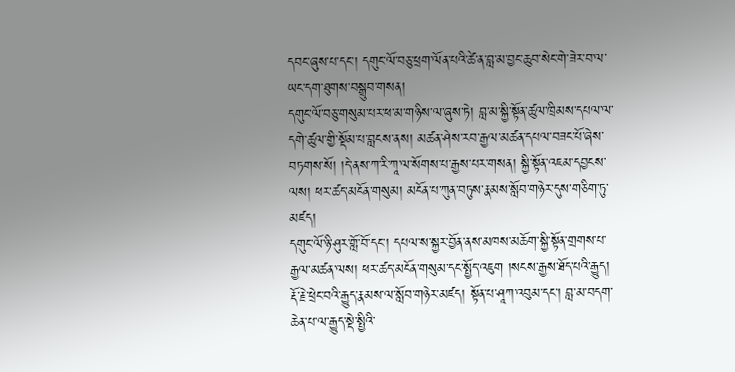དབང་ཞུས་པ་དང་། དགུང་ལོ་བཅུ་ཕྲག་ལོན་པའི་ཚེ་ན་བླ་མ་བྱང་ཆུབ་སེང་གེ་ཟེར་བ་ལ་ཡང་དག་ཐུགས་བསྒྲུབ་གསན།
དགུང་ལོ་བཅུ་གསུམ་པར་ཕ་མ་གཉིས་ལ་ཞུས་ཏེ། བླ་མ་སྐྱི་སྟོན་ཚུལ་ཁྲིམས་དཔལ་ལ་དགེ་ཚུལ་གྱི་སྡོམ་པ་བླངས་ནས། མཚན་ཤེས་རབ་རྒྱལ་མཚན་དཔལ་བཟང་པོ་ཞེས་བཏགས་སོ། །དེ་ནས་ཀ་རི་ཀཱ་ལ་སོགས་པ་རྒྱས་པར་གསན། སྐྱི་སྟོན་འཇམ་དབྱངས་ལས། ཕར་ཚད་མངོན་གསུམ། མངོན་པ་ཀུན་བཏུས་རྣམས་སློབ་གཉེར་དུས་གཅིག་ཏུ་མཛད།
དགུང་ལོ་ཉི་ཤུར་གློ་བོ་དང་། དཔལ་ས་སྐྱར་བྱོན་ནས་མཁས་མཆོག་སྐྱི་སྟོན་གྲགས་པ་རྒྱལ་མཚན་ལས། ཕར་ཚད་མངོན་གསུམ་དང་སྤྱོད་འཇུག །སངས་རྒྱས་ཐོད་པའི་རྒྱུད། རྡོ་རྗེ་ཕྲེང་བའི་རྒྱུད་རྣམས་ལ་སློབ་གཉེར་མཛད། སྟོན་པ་ཤཱཀ་འབུམ་དང་། བླ་མ་བདག་ཆེན་པ་ལ་རྒྱུད་སྡེ་སྤྱིའི་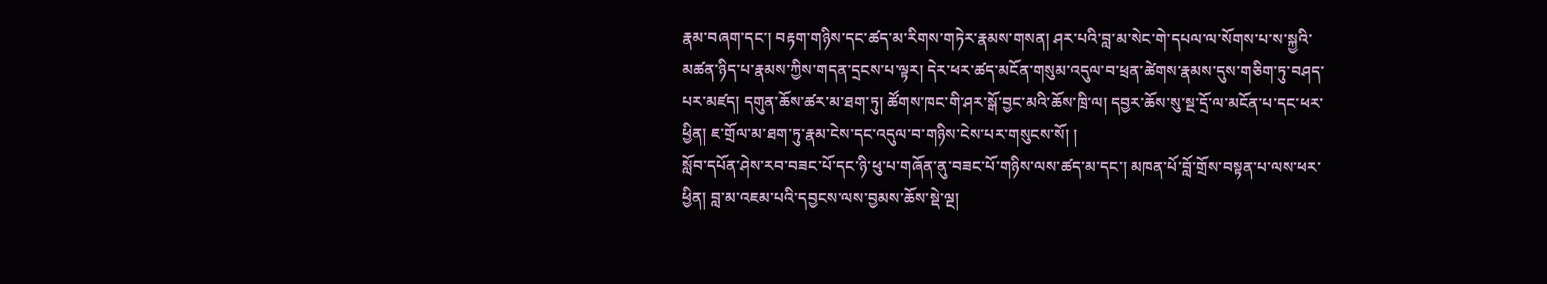རྣམ་བཞག་དང་། བརྟག་གཉིས་དང་ཚད་མ་རིགས་གཏེར་རྣམས་གསན། ཤར་པའི་བླ་མ་སེང་གེ་དཔལ་ལ་སོགས་པ་ས་སྐྱའི་མཚན་ཉིད་པ་རྣམས་ཀྱིས་གདན་དྲངས་པ་ལྟར། དེར་ཕར་ཚད་མངོན་གསུམ་འདུལ་བ་ཕྲན་ཚེགས་རྣམས་དུས་གཅིག་ཏུ་བཤད་པར་མཛད། དགུན་ཆོས་ཚར་མ་ཐག་ཏུ། ཚོགས་ཁང་གི་ཤར་སྒོ་བྱང་མའི་ཆོས་ཁྲི་ལ། དབྱར་ཆོས་སུ་སྔ་དྲོ་ལ་མངོན་པ་དང་ཕར་ཕྱིན། ཇ་གྲོལ་མ་ཐག་ཏུ་རྣམ་ངེས་དང་འདུལ་བ་གཉིས་ངེས་པར་གསུངས་སོ། །
སློབ་དཔོན་ཤེས་རབ་བཟང་པོ་དང་ཉི་ཕུ་པ་གཞོན་ནུ་བཟང་པོ་གཉིས་ལས་ཚད་མ་དང་། མཁན་པོ་བློ་གྲོས་བསྟན་པ་ལས་ཕར་ཕྱིན། བླ་མ་འཇམ་པའི་དབྱངས་ལས་བྱམས་ཆོས་སྡེ་ལྔ།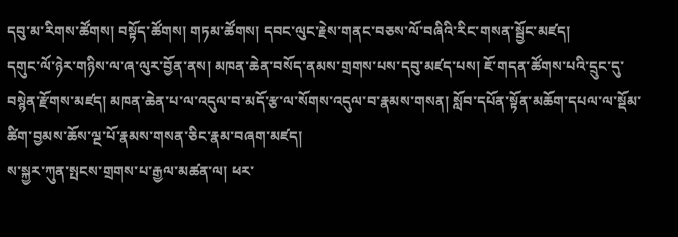དབུ་མ་རིགས་ཚོགས། བསྟོད་ཚོགས། གཏམ་ཚོགས། དབང་ལུང་རྗེས་གནང་བཅས་ལོ་བཞིའི་རིང་གསན་སྦྱོང་མཛད།
དགུང་ལོ་ཉེར་གཉིས་ལ་ཞ་ལུར་བྱོན་ནས། མཁན་ཆེན་བསོད་ནམས་གྲགས་པས་དབུ་མཛད་པས། ཇོ་གདན་ཚོགས་པའི་དྲུང་དུ་བསྙེན་རྫོགས་མཛད། མཁན་ཆེན་པ་ལ་འདུལ་བ་མདོ་རྩ་ལ་སོགས་འདུལ་བ་རྣམས་གསན། སློབ་དཔོན་སྟོན་མཆོག་དཔལ་ལ་སྡོམ་ཚིག་བྱམས་ཆོས་ལྔ་པོ་རྣམས་གསན་ཅིང་རྣམ་བཞག་མཛད།
ས་སྐྱར་ཀུན་སྤངས་གྲགས་པ་རྒྱལ་མཚན་ལ། ཕར་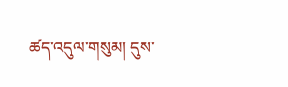ཚད་འདུལ་གསུམ། དུས་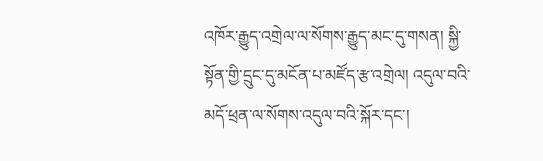འཁོར་རྒྱུད་འགྲེལ་ལ་སོགས་རྒྱུད་མང་དུ་གསན། སྐྱི་སྟོན་གྱི་དྲུང་དུ་མངོན་པ་མཛོད་རྩ་འགྲེལ། འདུལ་བའི་མདོ་ཕྲན་ལ་སོགས་འདུལ་བའི་སྐོར་དང་།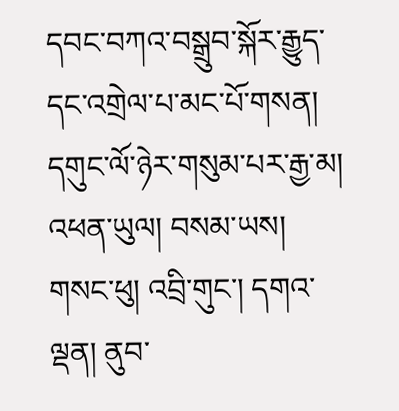དབང་བཀའ་བསྒྲུབ་སྐོར་རྒྱུད་དང་འགྲེལ་པ་མང་པོ་གསན།
དགུང་ལོ་ཉེར་གསུམ་པར་རྒྱ་མ། འཕན་ཡུལ། བསམ་ཡས། གསང་ཕུ། འབྲི་གུང་། དགའ་ལྡན། ནུབ་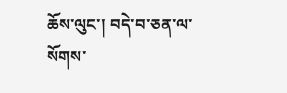ཆོས་ལུང་། བདེ་བ་ཅན་ལ་སོགས་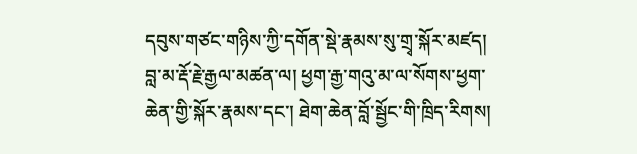དབུས་གཙང་གཉིས་ཀྱི་དགོན་སྡེ་རྣམས་སུ་གྲྭ་སྐོར་མཛད། བླ་མ་རྡོ་རྗེ་རྒྱལ་མཚན་ལ། ཕྱག་རྒྱ་གའུ་མ་ལ་སོགས་ཕྱག་ཆེན་གྱི་སྐོར་རྣམས་དང་། ཐེག་ཆེན་བློ་སྦྱོང་གི་ཁྲིད་རིགས།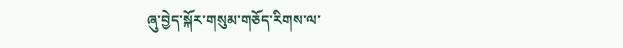ཞུ་བྱེད་སྐོར་གསུམ་གཅོད་རིགས་ལ་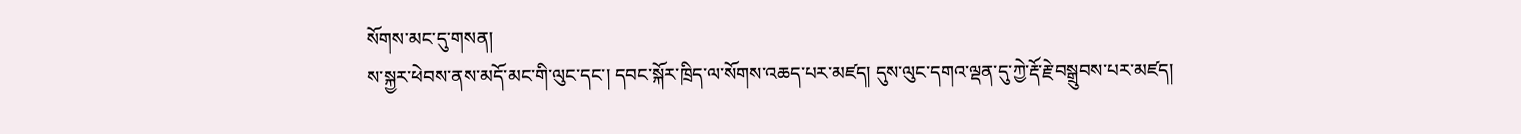སོགས་མང་དུ་གསན།
ས་སྐྱར་ཕེབས་ནས་མདོ་མང་གི་ལུང་དང་། དབང་སྐོར་ཁྲིད་ལ་སོགས་འཆད་པར་མཛད། དུས་ལུང་དགའ་ལྡན་དུ་ཀྱེ་རྡོ་རྗེ་བསྒྲུབས་པར་མཛད།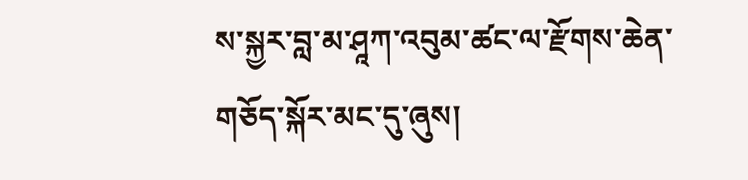ས་སྐྱར་བླ་མ་ཤཱཀ་འབུམ་ཚང་ལ་རྫོགས་ཆེན་གཅོད་སྐོར་མང་དུ་ཞུས།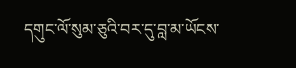དགུང་ལོ་སུམ་ཅུའི་བར་དུ་བླ་མ་ཡོངས་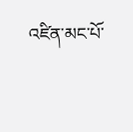འཛིན་མང་པོ་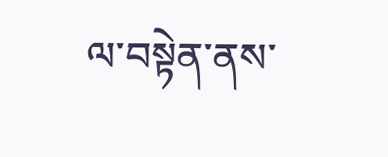ལ་བསྟེན་ནས་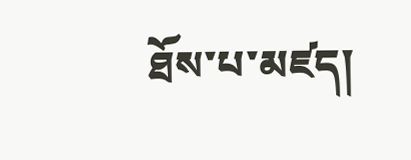ཐོས་པ་མཛད།